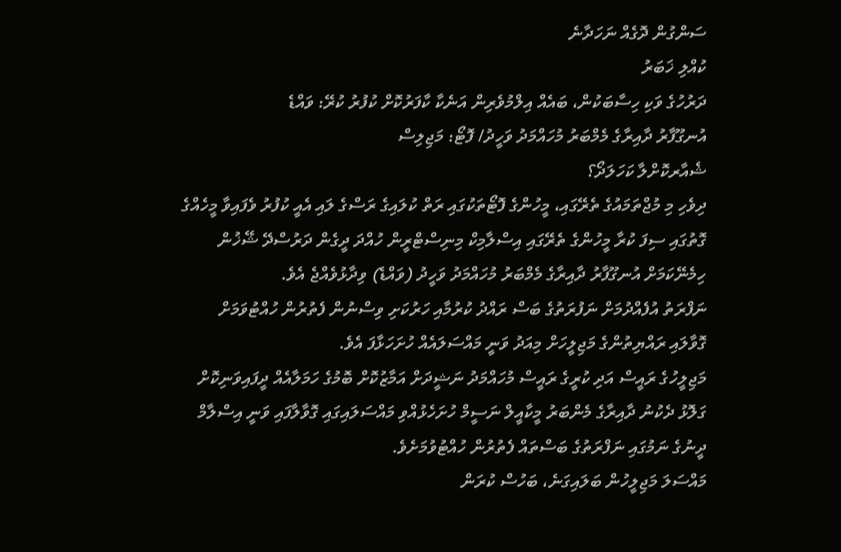ސަންގުން ދޮގެއް ނަހަދާނެ
ކުއްލި ޚަބަރު
ދަރުހުގެ ވަކި ހިސާބަކުން، ބައެއް އިލްމުވެރިން އަނެކާ ކާފަރުކޮށް ކުފުރު ކުރޭ: ވައްޑެ
އުނގޫފާރު ދާއިރާގެ މެމްބަރު މުހައްމަދު ވަހީދު/ ފޮޓޯ: މަޖިލިސް
ޝެއާރކޮށްލާ ކަހަލަދޯ؟
ދިވެހި މި މުޖްތަމައުގެ ތެރޭގައި، މީހުންގެ ފޮޓޯތަކުގައި ރަތް ކުލައިގެ ރަސްގެ ލައި އެއީ ކުފުރު ވެފައިވާ މީހެއްގެ ގޮތުގައި ސިފަ ކުރާ މީހުންގެ ތެރޭގައި އިސްލާމިކް މިނިސްޓްރީން ހުއްދަ ދީގެން ދަރުސްދޭ ޝޭޚުން ހިމެނޭކަމަށް އުނގޫފާރު ދާއިރާގެ މެމްބަރު މުހައްމަދު ވަހީދު (ވައްޑެ) ވިދާޅުވެއްޖެ އެވެ.
ނަފްރަތު އުފެއްދުމަށް ނަފުރަތުގެ ބަސް ރައްދު ކުރުމާއި ހަރުކަށި ވިސްނުން ފެތުރުން ހުއްޓުވަމަށް ގޮވާލައި ރައްޔިތުންގެ މަޖިލީހަށް މިއަދު ވަނީ މައްސަލައެއް ހުށަހަޅާފަ އެވެ.
މަޖިލީހުގެ ރައީސް އަދި ކުރީގެ ރައީސް މުހައްމަދު ނަޝީދަށް އަމާޒުކޮށް ބޮމުގެ ހަމަލާއެއް ދީފައިވަނިކޮށް ގަލޮޅު ދެކުނު ދާއިރާގެ މެންބަރު މީކާއީލް ނަސީމް ހުށަހެޅުއްވި މައްސަލައިގައި ގޮވާލާފައި ވަނީ އިސްލާމް ދީނުގެ ނަމުގައި ނަފްރަތުގެ ބަސްތައް ފެތުރުން ހުއްޓުވުމަށެވެ.
މައްސަލަ މަޖިލީހުން ބަލައިގަނެ، ބަހުސް ކުރަން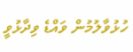ހުޅުވާލުމުން ވައްޑެ ވިދާޅުވީ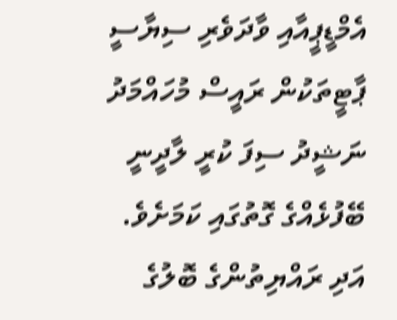އެމްޑީޕީއާއި ވާދަވެރި ސިޔާސީ ޕާޓީތަކުން ރައީސް މުހައްމަދު ނަޝީދު ސިފަ ކުރީ ލާދީނީ ބޭފުޅެއްގެ ގޮތުގައި ކަމަށެވެ. އަދި ރައްޔިތުންގެ ބޮލުގެ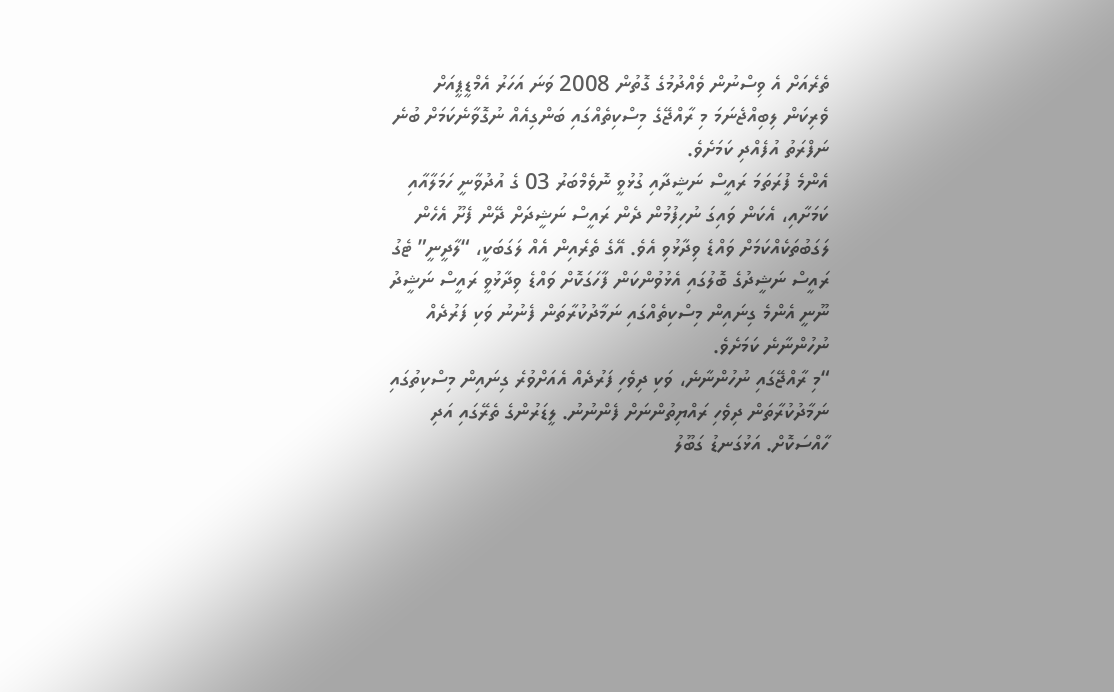ތެރެއަށް އެ ވިސްނުން ވެއްދުމުގެ ގޮތުން 2008 ވަނަ އަހަރު އެމްޑީޕީއަށް ވެރިކަން ލިބިއްޖެނަމަ މި ރާއްޖޭގެ މިސްކިތެއްގައި ބަންގިއެއް ނުގޮވާނެކަމަށް ބުނެ ނަފްރަތު އުފެއްދި ކަމަށެވެ.
އެންމެ ފުރަތަމަ ރައީސް ނަޝީދާއި ގުޅުވީ ނޮވެމްބަރު 03 ގެ އުދުވާނީ ހަމަލާއާއި ކަމަށާއި، އެކަން ވައިގަ ނުހިފުމުން ދެން ރައީސް ނަޝީދަށް ދޭން ފެށޫ އެހެން ލަގަބުތަކެއްކަމަށް ވައްޑެ ވިދާޅުވި އެވެ. އޭގެ ތެރެއިން އެއް ލަގަބަކީ، “ލާދީނީ” ޓެގު ރައީސް ނަޝީދުގެ ބޮލުގައި އެޅުވުންކަން ފާހަގަކޮށް ވައްޑެ ވިދާޅުވީ ރައީސް ނަޝީދު ނޫނީ އެންމެ ގިނައިން މިސްކިތެއްގައި ނަމާދުކުރާތަން ފެނުނު ވަކި ފަރުދެއް ނުހުންނާނެ ކަމަށެވެ.
“މި ރާއްޖޭގައި ނުހުންނާނެ، ވަކި ދިވެހި ފަރުދެއް އެއަށްވުރެ ގިނައިން މިސްކިތުގައި ނަމާދުކުރާތަން ދިވެހި ރައްޔިތުންނަށް ފެންނުނު. ލީޑަރުންގެ ތެރޭގައި އަދި ހާއްސަކޮށް. އަޅުގަނޑު ގަބޫލު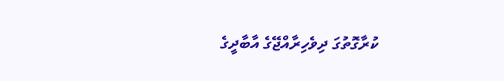ކުރާގޮތުގަ ދިވެހިރާއްޖޭގެ އާބާދީގެ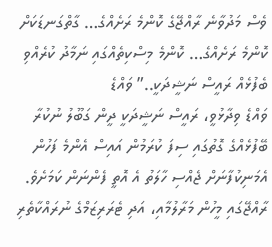ވެސް މަދުވާނެ ރާއްޖޭގެ ކޮންމެ ރަށެއްގެ… ގާތްގަނޑަކަށް ކޮންމެ ރަށެއްގެ… ކޮންމެ މިސްކިތެއްގައި ނަމާދު ކުރެއްވި ބެފުޅެއް ރައީސް ނަޝީދަކީ..” ވައްޑެ
ވައްޑެ ވިދާޅުވީ، ރައީސް ނަޝީދަކީ ދީން ގަބޫލު ނުކުރާ ބޭފުޅެއްގެ ގޮތުގައި ސިފަ ކުރަމުން އައިސް އެންމެ ފަހުން އެމަނިކުފާނަށް ޖެއްސި ހާލަތު އެ އޮތީ ފެންނަން ކަމަށެވެ. ރާއްޖޭގައި މީހުން މަރާލުމާއި، އަދި ޓެރަރިޒަމްގެ ނުރައްކާތެރި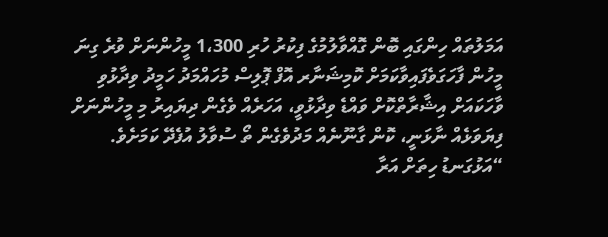އަމަލުތައް ހިންގައި ބޮން ގޮއްވާލުމުގެ ފިކުރު ހުރި 1،300 މީހުންނަށް ވުރެ ގިނަ މީހުން ފާހަގަވެފައިވާކަމަށް ކޮމިޝަނާރ އޮފް ޕޮލިސް މުހައްމަދު ހަމީދު ވިދާޅުވި ވާހަކައަށް އިޝާރާތްކޮށް ވައްޑެ ވިދާޅުވީ، އަހަރެއް ވެގެން ދިޔައިރު މި މީހުންނަށް ފިޔަވަޅެއް ނާޅަނީ، ކޮން ގާނޫނެއް މަދުވެގެން ތޯ ސުވާލު އުފެދޭ ކަމަށެވެ.
“އަޅުގަނޑު ހިތަށް އަރާ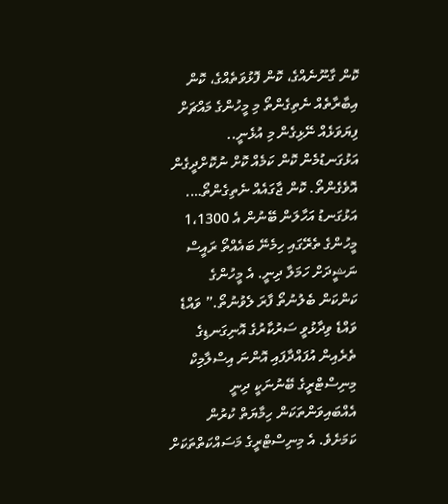ކޮން ގާނޫނެއްގެ، ކޮން ފޮޅުވަތެއްގެ، ކޮން އިބާރާތެއް ނެތިގެންތޯ މި މީހުންގެ މައްޗަށް ފިޔަވަޅެއް ނޭޅިގެން މި އުޅެނީ.. އަޅުގަނޑުމެން ކޮން ކަމެއް ކޮށް ނުކޮށްދީގެން އޮވެގެންތޯ. ކޮން ޖާގައެއް ނެތިގެންތޯ…. އަޅުގަނޑު އަހާލަން ބޭނުން އެ 1،1300 މީހުންގެ ތެރޭގައި ހިމެނޭ ބައެއްތޯ ރައީސް ނަޝީދަށް ހަމަލާ ދިނީ. އެ މީހުންގެ ކަންކަން ބެލުނުތޯ ފާރަ ލެވުނުތޯ.” ވައްޑެ
ވައްޑެ ވިދާޅުވީ ސަރުކާރުގެ އޮނިގަނޑިގެ ތެރެއިން އުފައްދާފައި އޮންނަ އިސްލާމިކް މިނިސްޓްރީގެ ބޭނުނަކީ ދިނީ އެއްބައިވަންތަކަން ހިމާޔަތް ކުރުން ކަމަށެވެ. އެ މިނިސްޓްރީގެ މަސައްކަތްތަކަށް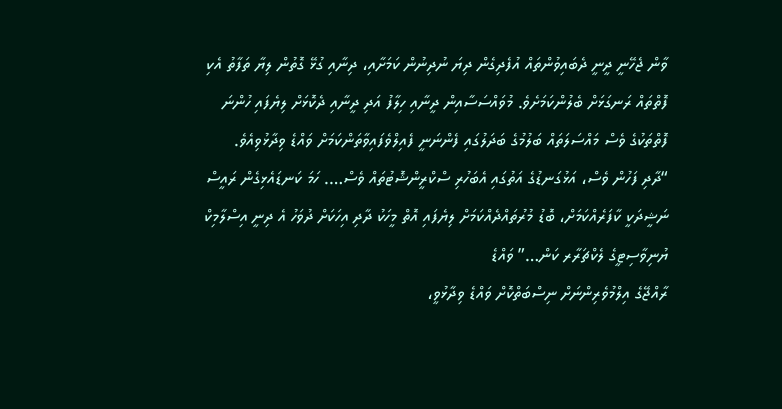ވާން ޖެހޭނީ ދީނީ ދެބައިވުންތައް އުފެދިގެން ދިޔަ ނުދިނުން ކަމަށާއި، ދިނާއި ގުޅޭ ގޮތުން ލިޔާ ތަފާތު އެކި ފޮތްތައް ރަނގަޅަށް ބެލުންކަމަށެވެ. މުވައްސަސާއިން ދީނާއި ހިލާފު އަދި ދީނާއި ދެކޮޅަށް ލިޔެފައި ހުންނަ ފޮތްތަކުގެ ވެސް މައްސަލަތައް ބަލުމުގެ ބަދަލުގައި ފެންނަނީ ފެއިލްވެފައިވާތަންކަމަށް ވައްޑެ ވިދާޅުވިއެވެ.
“ދާދި ފަހުން ވެސް، އަޅުގަނޑުގެ އަތުގައި އެބަހުރި ސްކްރީންޝޮޓުތައް ވެސް…. ހަމަ ކަނޑައެޅިގެން ރައީސް ނަޝީދަކީ ކާފަރެއްކަމަށް، ބޮޑު މުރުތައްދެއްކަމަށް ލިޔެފައި އޮތް މީހަކު ދާދި އިހަކަށް ދުވަހު އެ ދިނީ އިސްލާމިކް ޔުނިވާސިޓީގެ ލެކްޗަރާރ ކަން…” ވައްޑެ
ރާއްޖޭގެ އިލްމުވެރިންނަށް ނިސްބަތްކޮށް ވައްޑެ ވިދާޅުވީ،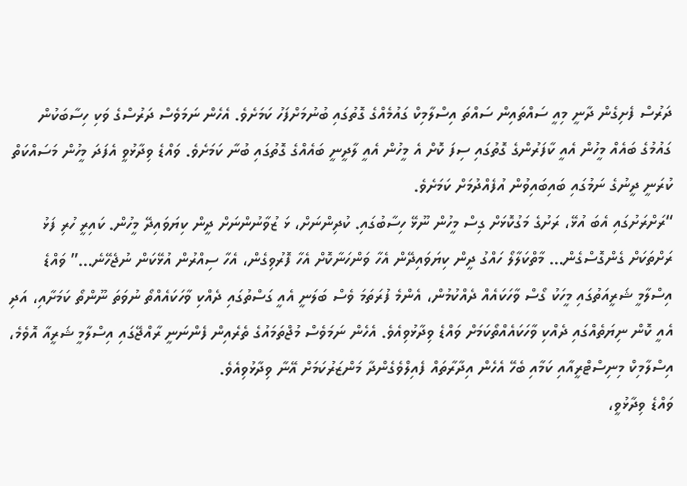ދަރުސް ފެށިގެން ދާނީ މިއީ ސައްތައިން ސައްތަ އިސްލާމިކް ގައުމެއްގެ ގޮތުގައި ބުނުމަށްފަހު ކަމަށެވެ. އެހެން ނަމަވެސް ދަރުސްގެ ވަކި ހިސާބަކުން ގައުމުގެ ބައެއް މީހުން އެއީ ކާފަރުންގެ ގޮތުގައި ސިފަ ކޮށް އެ މީހުން އެއީ ލާދީނީ ބައެއްގެ ގޮތުގައި ބުނާ ކަމަށެވެ. ވައްޑެ ވިދާޅުވީ އެފަދަ މީހުން މަސައްކަތް ކުރަނީ ދީނުގެ ނަމުގައި ބައިބައިވުން އުފެއްދުމަށް ކަމަށެވެ.
“ރަށްރަށުގައި އެބަ އުޅޭ، ރަށުގެ މަގުކޮޅަށް ގިސް މީހުން ނޫޅޭ ހިސާބުގައި. ކުދިންނަށް، ޅަ ޒުވާނުންނަށް ދީން ކިޔަވައިދޭ މީހުން. ކައިރީ ހުރި ފަޅު ރަށްތަކަށް ގެންގޮސްގެން… މާތްކަލާލޯ ހައްގު ދީން ކިޔަވައިދޭން އެހާ ވަންހަނާކޮށް އެހާ ފޮރުވިގެން، އެހާ ސިއްރުން އުޅޭކަން ނުޖެހޭނެ…” ވައްޑެ
އިސްލާމީ ޝަރީއަތުގައި މީހަކު ގޯސް ވާހަކައެއް ދެއްކުމުން، އެންމެ ފުރަތަމަ ވެސް ބަލަނީ އެއީ ގަސްތުގައި ދެއްކި ވާހަކައެއްތޯ ނުވަތަ ނޫންތޯ ކަމަށާއި، އަދި އެއީ ކޮން ނިޔަތެއްގައި ދެއްކި ވާހަކައެއްތޯކަމަށް ވައްޑެ ވިދާޅުވިއެވެ. އެހެން ނަމަވެސް މުޖްތަމައުގެ ތެރެއިން ފެންނަނީ ރާއްޖޭގައި އިސްލާމީ ޝަރީއާ އޮވެމެ، އިސްލާމިކް މިނިސްޓްރީއާއި ކަމާއި ބެހޭ އެހެން އިދާރާތައް ފެއިލްވެގެންދާ މަންޒަރުކަމަށް އޭނާ ވިދާޅުވިއެވެ.
ވައްޑެ ވިދާޅުވީ،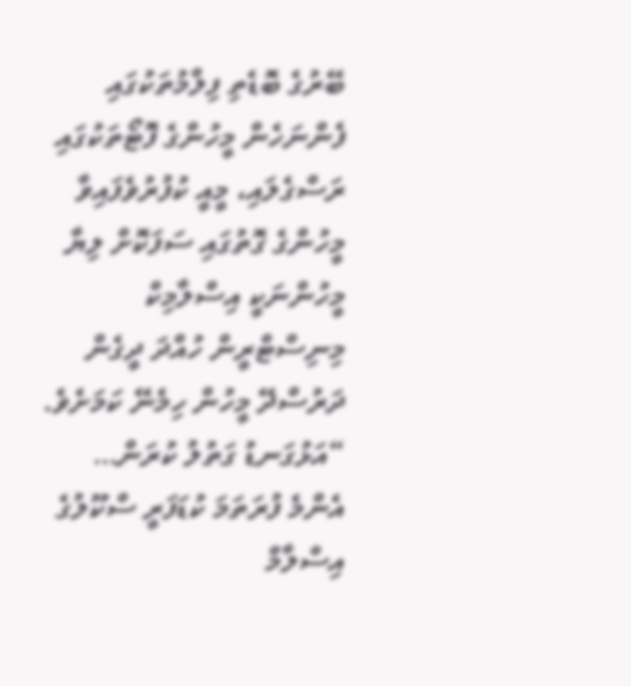ބޭރުގެ ބޮޑެތި ފިލްމުތަކުގައި ފެންނަހެން މީހުންގެ ފޮޓޯތަކުގައި ރަސްގެލައި، މީއީ ކުފުރުވެފައިވާ މީހުންގެ ގޮތުގައި ސަފަކޮށް ލިޔާ މީހުންނަކީ އިސްލާމިކް މިނިސްޓްރީން ހުއްދަ ދީގެން ދަރުސްދޭ މީހުން ހިމެނޭ ކަމަށެވެ.
“އަޅުގަނޑު ގަތުލު ކުރަން… އެންމެ ފުރަތަމަ ކުޑަފަރީ ސްކޫލުގެ އިސްލާމް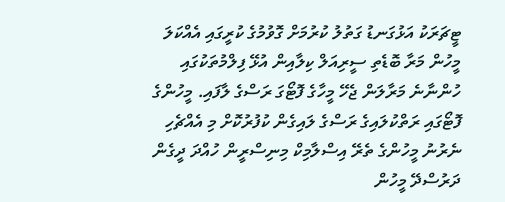ޓީޗަރަކު އަޅުގަނޑު ގަތުލު ކުރުމަށް ގޮވުމުގެ ކުރީގައި އެއްކަލަ މީހުން މަރާ ބޮޑެތި ސީރިއަލް ކިލާއިން އުޅޭ ފިލްމުތަކުގައި ހުންނާނެ މަރާލަން ޖެހޭ މީހާގެ ފޮޓޯގަ ރަސްގެ ލާފައި. މީހުންގެ ފޮޓޯގައި ރަތްކުލައިގެ ރަސްގެ ލައިގެން ކުފުރުކޮށް މި އެއްޗެހި ނެރުނު މީހުންގެ ތެރޭ އިސްލާމިކް މިނިސްރީން ހުއްދަ ދީގެން ދަރުސްދޭ މީހުން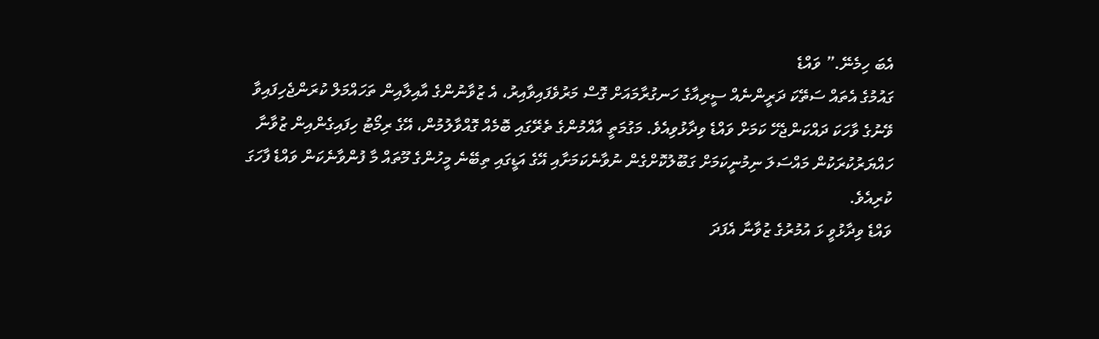އެބަ ހިމެނޭ.” ވައްޑެ
ގައުމުގެ އެތައް ސަތޭކަ ދަރީންނެއް ސީރިއާގެ ހަނގުރާމައަށް ގޮސް މަރުވެފައިވާއިރު، އެ ޒުވާނުންގެ އާއިލާއިން ތަހައްމަލް ކުރަންޖެހިފައިވާ ވޭނުގެ ވާހަކަ ދައްކަންޖެހޭ ކަމަށް ވައްޑެ ވިދާޅުވިއެވެ. މަގުމަތީ އާއްމުންގެ ތެރޭގައި ބޮމެއް ގޮއްވާލުމުން، އޭގެ ރިމޯޓު ހިފައިގެންއިން ޒުވާނާ ހައްޔަރުކުރަކުން މައްސަލަ ނިމުނީކަމަށް ގަބޫލުކޮށްގެން ނުވާނެކަމަށާއި އޭގެ އަޑީގައި ތިބޭނެ މީހުންގެ މޫތައް މާ ފުންވާނެކަން ވައްޑެ ފާހަގަ ކުރިއެވެ.
ވައްޑެ ވިދާޅުވީ ޅަ އުމުރުގެ ޒުވާނާ އެފަދަ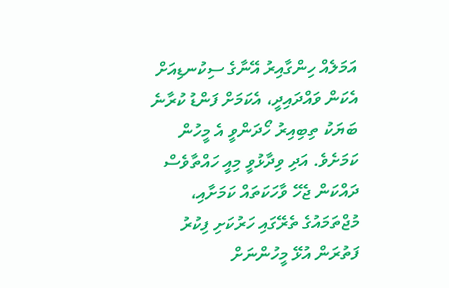އަމަލެއް ހިންގާއިރު އޭނާގެ ސިކުނޑިއަށް އެކަން ވައްދައިދީ، އެކަމަށް ފަންޑު ކުރާނެ ބަޔަކު ތިބިއިރު ހޯދަންވީ އެ މީހުން ކަމަށެވެ. އަދި ވިދާޅުވީ މިއީ ހައްތާވެސް ދައްކަން ޖެހޭ ވާހަކަތައް ކަމަށާއި، މުޖްތަމައުގެ ތެރޭގައި ހަރުކަށި ފިކުރު ފަތުރަން އުޅޭ މީހުންނަށް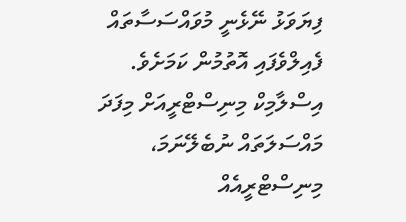ފިޔަވަޅު ނޭޅެނީ މުވައްސަސާތައް ފެއިލްވެފައި އޮތުމުން ކަމަށެވެ. އިސްލާމިކް މިނިސްޓްރީއަށް މިފަދަ މައްސަލަތައް ނުބެލޭނަމަ، މިނިސްޓްރީއެއް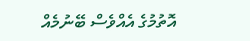އޮތުމުގެ އެއްވެސް ބޭނުމެއް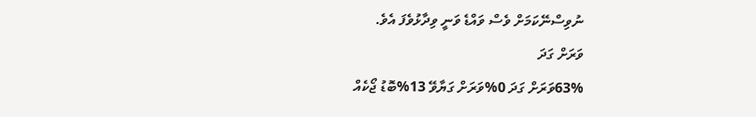ނުވިސްނޭކަމަށް ވެސް ވައްޑެ ވަނީ ވިދާޅުވެފަ އެވެ.
ވަރަށް ގަދަ
63%ވަރަށް ގަދަ 0%ވަރަށް ގަޔާވޭ 13%ބޮޑު ޖޯކެއް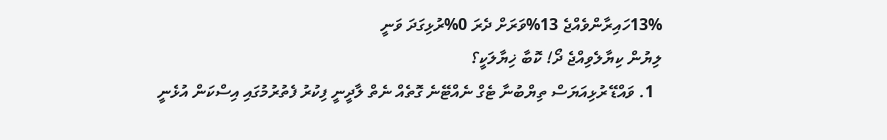13%ހައިރާންވެއްޖެ 13%ވަރަށް ދެރަ 0%ރުޅިގަދަ ވަނީ
ލިޔުން ކިޔާލެވިއްޖެ ދޯ! ކޮބާ ޚިޔާލަކީ؟
  1. ވައްޑޭ ރުޅިއަޔަސް ތިޔްބުނާ ޓެގް ނެއްޓޭނެ ގޮތެއް ނެތް ލާދީނީ ފިކުރު ފެތުރުމުގައި އިސްކަން އުޅެނީ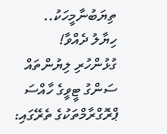ތިޔަބުނާމީހަކު..
ހިޔާލު ދެއްވާ!
ގުޅުންހުރި ލިޔުންތައް
ސަންގު ޓީވީގެ ހާއްސަ ޕްރޮގްރާމްތަކުގެ ތެރޭގައި: